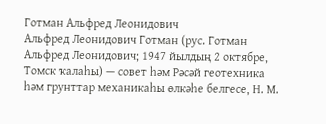Готман Альфред Леонидович
Альфред Леонидович Готман (рус. Готман Альфред Леонидович; 1947 йылдың 2 октябре, Томск ҡалаһы) — совет һәм Рәсәй геотехника һәм грунттар механикаһы өлкәһе белгесе, Н. М.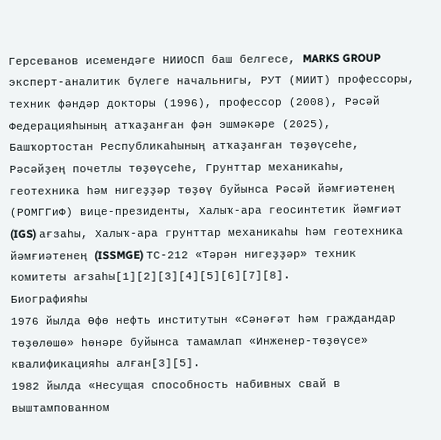Герсеванов исемендәге НИИОСП баш белгесе, MARKS GROUP эксперт-аналитик бүлеге начальнигы, РУТ (МИИТ) профессоры, техник фәндәр докторы (1996), профессор (2008), Рәсәй Федерацияһының атҡаҙанған фән эшмәкәре (2025), Башҡортостан Республикаһының атҡаҙанған төҙөүсеһе, Рәсәйҙең почетлы төҙөүсеһе, Грунттар механикаһы, геотехника һәм нигеҙҙәр төҙөү буйынса Рәсәй йәмғиәтенең (РОМГГиФ) вице-президенты, Халыҡ-ара геосинтетик йәмғиәт (IGS) ағзаһы, Халыҡ-ара грунттар механикаһы һәм геотехника йәмғиәтенең (ISSMGE) ТС-212 «Тәрән нигеҙҙәр» техник комитеты ағзаһы[1][2][3][4][5][6][7][8].
Биографияһы
1976 йылда Өфө нефть институтын «Сәнәғәт һәм граждандар төҙөлөшө» һөнәре буйынса тамамлап «Инженер-төҙөүсе» квалификацияһы алған[3][5].
1982 йылда «Несущая способность набивных свай в выштампованном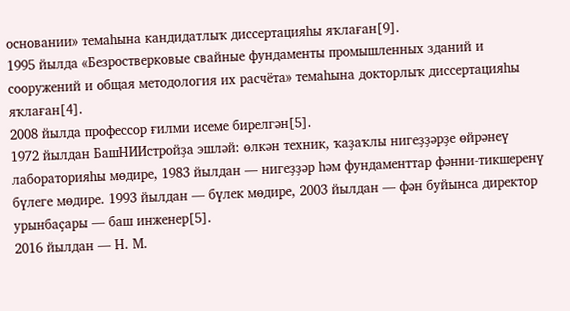основании» темаһына кандидатлыҡ диссертацияһы яҡлаған[9].
1995 йылда «Безростверковые свайные фундаменты промышленных зданий и сооружений и общая методология их расчёта» темаһына докторлыҡ диссертацияһы яҡлаған[4].
2008 йылда профессор ғилми исеме бирелгән[5].
1972 йылдан БашНИИстройҙа эшләй: өлкән техник, ҡаҙаҡлы нигеҙҙәрҙе өйрәнеү лабораторияһы мөдире, 1983 йылдан — нигеҙҙәр һәм фундаменттар фәнни-тикшеренү бүлеге мөдире. 1993 йылдан — бүлек мөдире, 2003 йылдан — фән буйынса директор урынбаҫары — баш инженер[5].
2016 йылдан — Н. М.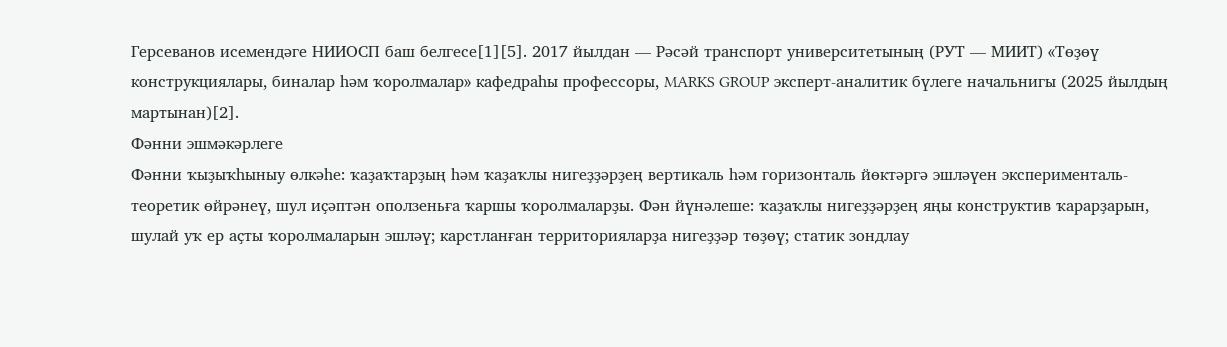Герсеванов исемендәге НИИОСП баш белгесе[1][5]. 2017 йылдан — Рәсәй транспорт университетының (РУТ — МИИТ) «Төҙөү конструкциялары, биналар һәм ҡоролмалар» кафедраһы профессоры, MARKS GROUP эксперт-аналитик бүлеге начальнигы (2025 йылдың мартынан)[2].
Фәнни эшмәкәрлеге
Фәнни ҡыҙыҡһыныу өлкәһе: ҡаҙаҡтарҙың һәм ҡаҙаҡлы нигеҙҙәрҙең вертикаль һәм горизонталь йөктәргә эшләүен эксперименталь-теоретик өйрәнеү, шул иҫәптән оползеньға ҡаршы ҡоролмаларҙы. Фән йүнәлеше: ҡаҙаҡлы нигеҙҙәрҙең яңы конструктив ҡарарҙарын, шулай уҡ ер аҫты ҡоролмаларын эшләү; карстланған территорияларҙа нигеҙҙәр төҙөү; статик зондлау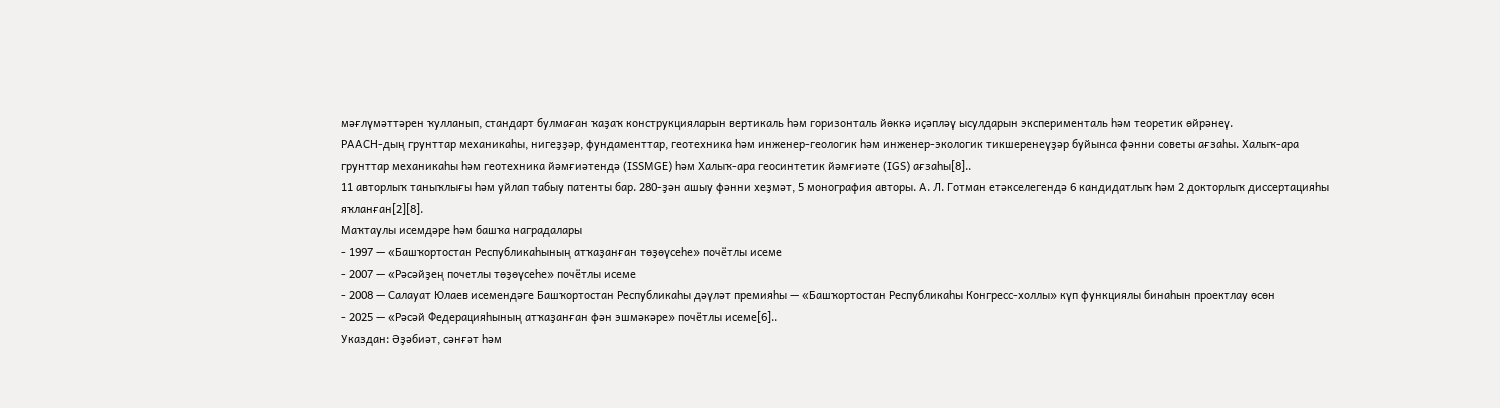мәғлүмәттәрен ҡулланып, стандарт булмаған ҡаҙаҡ конструкцияларын вертикаль һәм горизонталь йөккә иҫәпләү ысулдарын эксперименталь һәм теоретик өйрәнеү.
РААСН-дың грунттар механикаһы, нигеҙҙәр, фундаменттар, геотехника һәм инженер-геологик һәм инженер-экологик тикшеренеүҙәр буйынса фәнни советы ағзаһы. Халыҡ-ара грунттар механикаһы һәм геотехника йәмғиәтендә (ISSMGE) һәм Халыҡ-ара геосинтетик йәмғиәте (IGS) ағзаһы[8]..
11 авторлыҡ таныҡлығы һәм уйлап табыу патенты бар. 280-ҙән ашыу фәнни хеҙмәт, 5 монография авторы. А. Л. Готман етәкселегендә 6 кандидатлыҡ һәм 2 докторлыҡ диссертацияһы яҡланған[2][8].
Маҡтаулы исемдәре һәм башҡа наградалары
- 1997 — «Башҡортостан Республикаһының атҡаҙанған төҙөүсеһе» почётлы исеме
- 2007 — «Рәсәйҙең почетлы төҙөүсеһе» почётлы исеме
- 2008 — Салауат Юлаев исемендәге Башҡортостан Республикаһы дәүләт премияһы — «Башҡортостан Республикаһы Конгресс-холлы» күп функциялы бинаһын проектлау өсөн
- 2025 — «Рәсәй Федерацияһының атҡаҙанған фән эшмәкәре» почётлы исеме[6]..
Указдан: Әҙәбиәт, сәнғәт һәм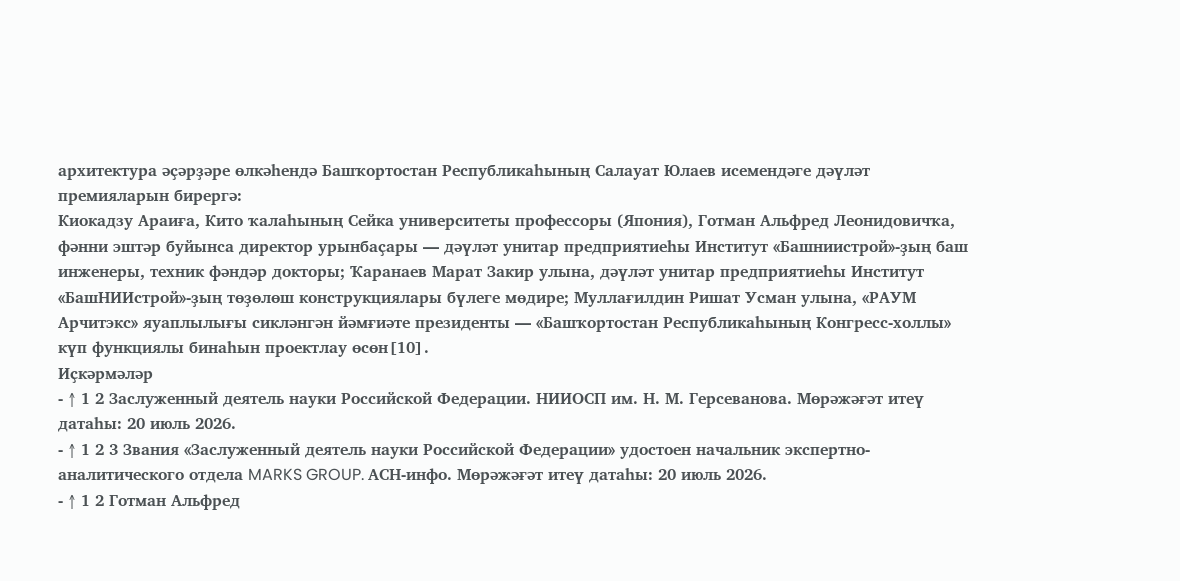архитектура әҫәрҙәре өлкәһендә Башҡортостан Республикаһының Салауат Юлаев исемендәге дәүләт премияларын бирергә:
Киокадзу Араиға, Кито ҡалаһының Сейка университеты профессоры (Япония), Готман Альфред Леонидовичҡа, фәнни эштәр буйынса директор урынбаҫары — дәүләт унитар предприятиеһы Институт «Башниистрой»-ҙың баш инженеры, техник фәндәр докторы; Ҡаранаев Марат Закир улына, дәүләт унитар предприятиеһы Институт «БашНИИстрой»-ҙың төҙөлөш конструкциялары бүлеге мөдире; Муллағилдин Ришат Усман улына, «РАУМ Арчитэкс» яуаплылығы сикләнгән йәмғиәте президенты — «Башҡортостан Республикаһының Конгресс-холлы» күп функциялы бинаһын проектлау өсөн[10].
Иҫкәрмәләр
- ↑ 1 2 Заслуженный деятель науки Российской Федерации. НИИОСП им. Н. М. Герсеванова. Мөрәжәғәт итеү датаһы: 20 июль 2026.
- ↑ 1 2 3 Звания «Заслуженный деятель науки Российской Федерации» удостоен начальник экспертно-аналитического отдела MARKS GROUP. АСН-инфо. Мөрәжәғәт итеү датаһы: 20 июль 2026.
- ↑ 1 2 Готман Альфред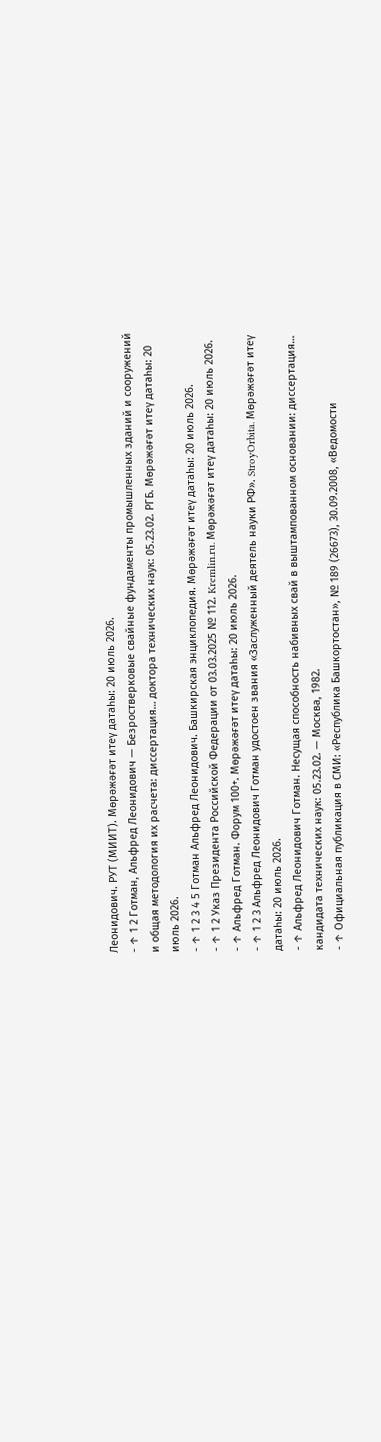Леонидович. РУТ (МИИТ). Мөрәжәғәт итеү датаһы: 20 июль 2026.
- ↑ 1 2 Готман, Альфред Леонидович — Безростверковые свайные фундаменты промышленных зданий и сооружений и общая методология их расчета: диссертация… доктора технических наук: 05.23.02. РГБ. Мөрәжәғәт итеү датаһы: 20 июль 2026.
- ↑ 1 2 3 4 5 Готман Альфред Леонидович. Башкирская энциклопедия. Мөрәжәғәт итеү датаһы: 20 июль 2026.
- ↑ 1 2 Указ Президента Российской Федерации от 03.03.2025 № 112. Kremlin.ru. Мөрәжәғәт итеү датаһы: 20 июль 2026.
- ↑ Альфред Готман. Форум 100+. Мөрәжәғәт итеү датаһы: 20 июль 2026.
- ↑ 1 2 3 Альфред Леонидович Готман удостоен звания «Заслуженный деятель науки РФ». StroyOrbita. Мөрәжәғәт итеү датаһы: 20 июль 2026.
- ↑ Альфред Леонидович Готман. Несущая способность набивных свай в выштампованном основании: диссертация… кандидата технических наук: 05.23.02. — Москва, 1982.
- ↑ Официальная публикация в СМИ: «Республика Башкортостан», № 189 (26673), 30.09.2008, «Ведомости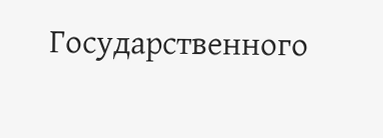Государственного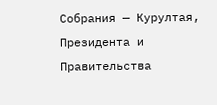Собрания — Курултая, Президента и Правительства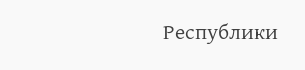Республики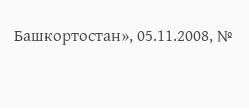Башкортостан», 05.11.2008, №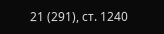21 (291), ст. 1240